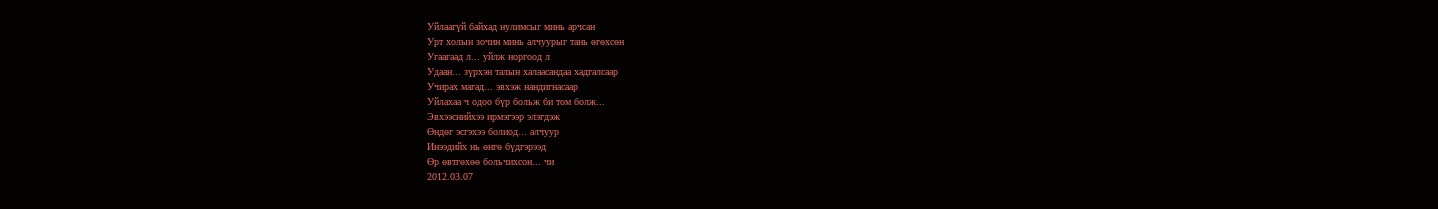Уйлаагүй байхад нулимсыг минь арчсан
Урт холын зочин минь алчуурыг тань өгөхсөн
Угаагаад л... уйлж норгоод л
Удаан... зүрхэн талын халаасандаа хадгалсаар
Учирах магад... эвхэж нандигнасаар
Уйлахаа ч одоо бүр больж би том болж...
Эвхээснийхээ ирмэгээр элэгдэж
Өндөг эсгэхээ болиод... алчуур
Инээдийх нь өнгө бүдгэрээд
Өр өвтгөхөө больчихсон... чи
2012.03.07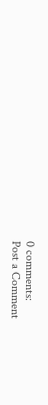0 comments:
Post a Comment